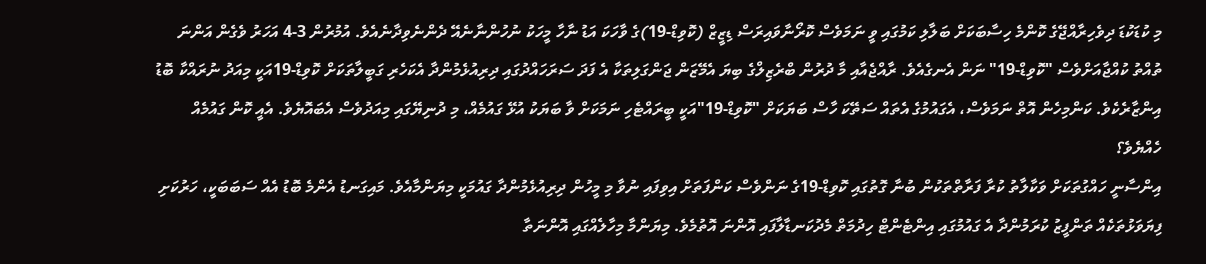މި ކުޑަކުޑަ ދިވެހިރާއްޖޭގެ ކޮންމެ ހިސާބަކަށް ބަލާލި ކަމުގައި ވީ ނަމަވެސް ކޮރޯނާވައިރަސް ޑިޒީޒް (ކޮވިޑް-19)ގެ ވާހަކަ އަޑު ނާހާ މީހަކު ނުހުންނާނެއޭ ދެންނެވިދާނެއެވެ. އުމުރުން 3-4 އަހަރު ވެގެން އަންނަ ތުއްތު ކުއްޖާއަށްވެސް "ކޮވިޑް-19" ނަން އެނގެއެވެ. ރާއްޖެއާއި މާ ދުރުން ބްރެޒިލްގެ ބިޔަ އެމޭޒަން ޖަންގަލިތަކާ އެ ފަދަ ސަރަހައްދުގައި ދިރިއުޅެމުންދާ އެކަހެރި ގަބީލާތަކަށް ކޮވިޑް-19އަކީ މިއަދު ނުރައްކާ ބޮޑު އިންޒާރެކެވެ. ކަންމިހެން އޮތް ނަމަވެސް، އެގައުމުގެ އެތައް ސަތޭކަ ހާސް ބަޔަކަށް "ކޮވިޑް-19"އަކީ ބީރައްޓެހި ނަމަކަށް ވާ ބަޔަކު އުޅޭ ގައުމެއް، މި ދުނިޔޭގައި މިއަދުވެސް އެބައޮޔެވެ. އެއީ ކޮން ގައުމެއް ހެއްޔެވެ؟
އިންސާނީ ހައްގުތަކަށް ވަކާލާތު ކުރާ ފަރާތްތަކުން ބުނާ ގޮތުގައި ކޮވިޑް-19ގެ ނަންވެސް ކަންފަތަށް އިވިފައި ނުވާ މި މީހުން ދިރިއުޅެމުންދާ ގައުމަކީ މިޔަންމާއެވެ. މައިގަނޑު އެންމެ ބޮޑު އެއް ސަބަބަކީ، ހަރުކަށި ފިޔަވަޅުތަކެއް ތަންފީޒު ކުރަމުންދާ އެ ގައުމުގައި އިންޓެންޓް ހިދުމަތް މެދުކަނޑާލާފައި އޮންނަ އޮތުމެވެ. މިޔަންމާ މިހާލެއްގައި އޮންނަތާ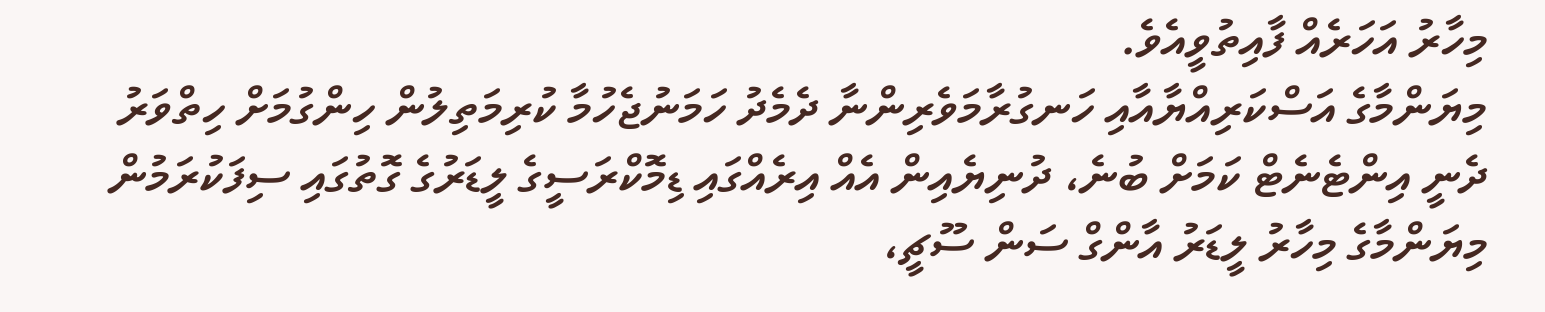މިހާރު އަހަރެއް ފާއިތުވީއެވެ.
މިޔަންމާގެ އަސްކަރިއްޔާއާއި ހަނގުރާމަވެރިންނާ ދެމެދު ހަމަނުޖެހުމާ ކުރިމަތިލުން ހިންގުމަށް ހިތްވަރު ދެނީ އިންޓެނެޓް ކަމަށް ބުނެ، ދުނިޔެއިން އެއް އިރެއްގައި ޑިމޮކްރަސީގެ ލީޑަރުގެ ގޮތުގައި ސިފަކުރަމުން މިޔަންމާގެ މިހާރު ލީޑަރު އާންގް ސަން ސޫޗީ،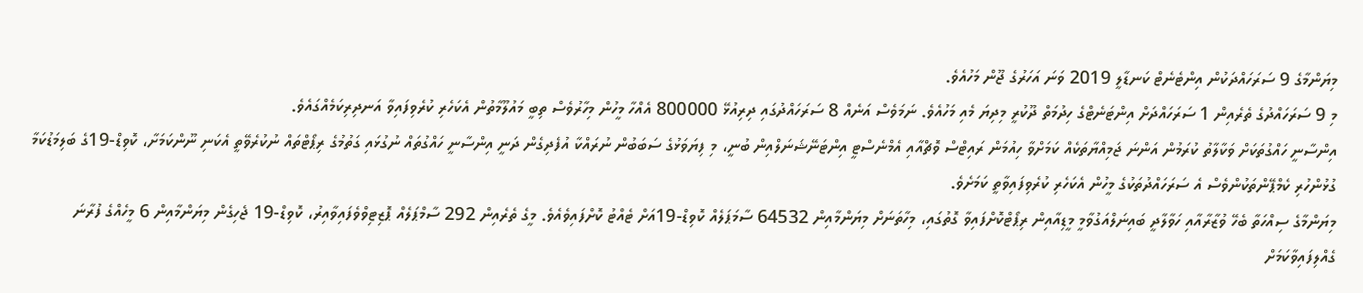މިޔަންމާގެ 9 ސަރަހައްދަކުން އިންޓެނެޓް ކަނޑާލީ 2019 ވަނަ އަހަރުގެ ޖޫން މަހުއެވެ.
މި 9 ސަރަހައްދުގެ ތެރެއިން 1 ސަރަހައްދަށް އިންޓަނެޓްގެ ހިދުމަތް ދޫކުރީ މިދިޔަ މެއި މަހުއެވެ. ނަމަވެސް އަނެއް 8 ސަރަހައްދުގައި ދިރިއުޅޭ 800000 އެއްހާ މީހުން މިހާރުވެސް ތިބީ މައުލޫމާތުން އެކަހެރި ކުރެވިފައިވާ އަނދިރިކަމެއްގައެވެ.
އިންސާނީ ހައްގުތަކަށް ވަކާލާތު ކުރަމުން އަންނަ ޖަމިއްޔާތަކެއް ކަމަށްވާ ހިއުމަން ރައިޓްސް ވޮޗްއާއި އެމްނެސްޓީ އިންޓަނޭޝަނަލްއިން ބުނީ، މި ފިޔަވަޅުގެ ސަބަބުން ނުރައްކާ އުފެދިގެން ދަނީ އިންސާނީ ހައްގުތައް ނުގުޅައި ގަތުމުގެ ރިޕޯޓްތައް ނުކުރެވޭތީ އެކަނި ނޫންކަމަށާ، ކޮވިޑް-19ގެ ބަލިމަޑުކަމާ ގުޅުންހުރި ކެމްޕޭންތަކުންވެސް އެ ސަރަހައްދުތަކުގެ މީހުން އެކަހެރި ކުރެވިފައިވާތީ ކަމަށެވެ.
މިޔަންމާގެ ސިއްހަތާ ބެހޭ ވުޒާރާއާއި ހަވާލާދީ ބައިނަލްއަގުވާމީ މީޑިއާއިން ރިޕޯޓްކޮށްފައިވާ ގޮތުގައި، މިހާތަނަށް މިޔަންމާއިން 64532 ސާމަޕަލެއް ކޮވިޑް-19އަށް ޓެއްޓު ކޮށްފައިވެއެވެ. މީގެ ތެރެއިން 292 ސާމްޕަލެއް ޕޮޒިޓިވްވެފައިވާއިރު، ކޮވިޑް-19 ޖެހިގެން މިޔަންމާއިން 6 މީހެއްގެ ފުރާނަ ގެއްލިފައިވާކަމަށް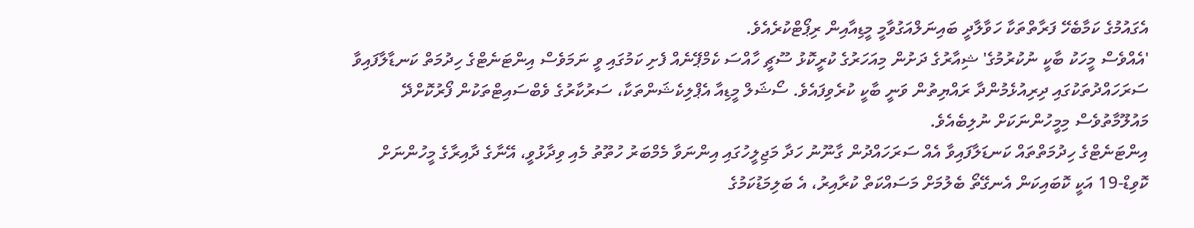އެގައުމުގެ ކަމާބެހޭ ފަރާތްތަކާ ހަވާލާދީ ބައިނަލްއަގުވާމީ މީޑިއާއިން ރިޕޯޓްކުރެއެވެ.
'އެއްވެސް މީހަކު ބާކީ ނުކުރުމުގެ' ޝިއާރުގެ ދަށުން މިއަހަރުގެ ކުރީކޮޅު ސޫޗީ ހާއްސަ ކެމްޕޭނެއް ފެށި ކަމުގައި ވީ ނަމަވެސް އިންޓަނެޓްގެ ހިދުމަތް ކަނޑާލާފައިވާ ސަރަހައްދުތަކުގައި ދިރިއުޅެމުންދާ ރައްޔިތުން ވަނީ ބާކީ ކުރެވިފައެވެ. ސޯޝަލް މީޑިއާ އެޕްލިކެޝަންތަކާ، ސަރުކާރުގެ ވެބްސައިޓްތަކުން ފޯރުކޮށްދޭ މައުލޫމާތުވެސް މިމީހުންނަކަށް ނުލިބެއެވެ.
އިންޓަނެޓްގެ ހިދުމަތްތައް ކަނޑަލާފައިވާ އެއް ސަރަހައްދުން ގާނޫނު ހަދާ މަޖިލީހުގައި އިންނަވާ މެމްބަރު ހުތޫތު މެއި ވިދާޅުވީ، އޭނާގެ ދާއިރާގެ މީހުންނަށް ކޮވިޑް-19 އަކީ ކޮބައިކަން އެނގޭތޯ ބެލުމަށް މަސައްކަތް ކުރާއިރު، އެ ބަލިމަޑުކަމުގެ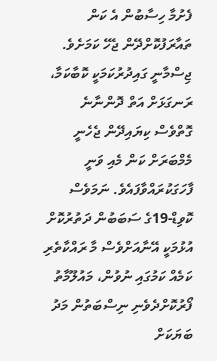ފެށުމާ ހިސާބުން އެ ކަން ތައާރަފުކޮށްދޭން ޖެހޭ ކަމަށެވެ.
ޖިސްމާނީ ގައިދުރުކަމަކީ ކޮބާކަމާ، ރަނގަޅަށް އަތް ދޮންނާނެ ގޮތްވެސް ކިޔައިދޭން ޖެހެނީ މެމްބަރަށް ކަން މެއި ވަނީ ފާހަގަކުރައްވާފައެވެ. ނަމަވެސް ކޮވިޑް-19ގެ ސަބަބުން ދަތުރުކޮށް އުޅުމަކީ އޭނާއަށްވެސް މާ ރައްކާތެރި ކަމެއް ކަމުގައި ނުވުން، މައުލޫމާތު ފޯރުކޮށްދެވެނި ނިސްބަތުން މަދު ބަޔަކަށް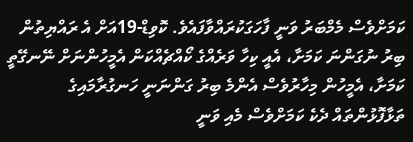ކަމަށްވެސް މެމްބަރު ވަނީ ފާހަގަކުރައްވާފައެވެ. ކޮވިޑް-19އަށް އެ ރައްޔިތުން ބިރު ނުގަންނަ ކަމަށާ، އެއީ ކިހާ ވަރެއްގެ ކޯއްޗެއްކަން އެމީހުންނަށް ނޭނގޭތީ ކަމަށާ، އެމީހުން މިހާރުވެސް އެންމެ ބިރު ގަންނަނީ ހަނގުރާމައިގެ ތަޅާފޮޅުންތައް ދެކެ ކަމަށްވެސް މެއި ވަނީ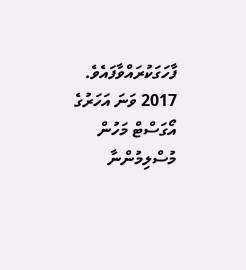ފާހަގަކުރައްވާފައެވެ.
2017 ވަނަ އަހަރުގެ އޯގަސްޓް މަހުން މުސްލިމުންނާ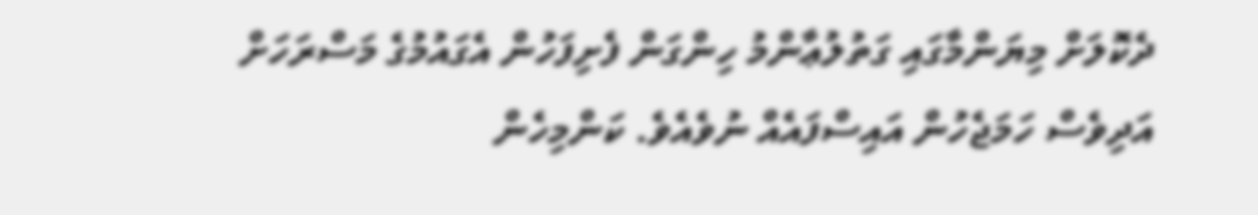ދެކޮލަށް މިޔަންމާގައި ގަތުލުޢާންމު ހިންގަން ފެށިފަހުން އެގައުމުގެ މަސްރަހަށް އަދިވެސް ހަމަޖެހުން އައިސްފައެއް ނުވެއެވެ. ކަންމިހެން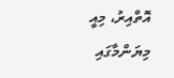އޮތްއިރު، މިއީ މިޔަންމާގައި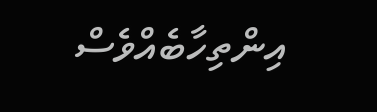އިންތިހާބެއްވެސް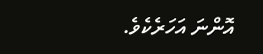އޮންނަ އަހަރެކެވެ.